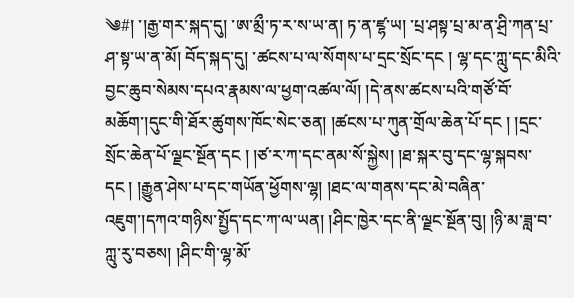༄#། ་།རྒྱ་གར་སྐད་དུ། ་ཨ་མྲྀ་ཏ་ར་ས་ཡ་ན། ཏ་ན་ཛྷ་ཡ། ་པྲ་ཤསྟ་པྲ་མ་ན་ཤྲི་ཀན་པྲ་ཤ་སྟ་ཡ་ན་མོ། བོད་སྐད་དུ། ་ཚངས་པ་ལ་སོགས་པ་དྲང་སྲོང་དང ། ལྷ་དང་ཀླུ་དང་མིའི་བྱང་ཆུབ་སེམས་དཔའ་རྣམས་ལ་ཕྱག་འཚལ་ལོ། །དེ་ནས་ཚངས་པའི་གཙོ་བོ་མཆོག་།དུང་གི་ཐོར་ཚུགས་ཁོང་སེང་ཅན། །ཚངས་པ་ཀུན་གྲོལ་ཆེན་པོ་དང ། །དྲང་སྲོང་ཆེན་པོ་ལྗང་སྔོན་དང ། །ཙ་ར་ཀ་དང་ནམ་སོ་སྐྱེས། །ཐ་སྐར་བུ་དང་ལྷ་སྐབས་དང ། །རྒྱུན་ཤེས་པ་དང་གཡོན་ཕྱོགས་ལྷ། །ཐང་ལ་གནས་དང་མེ་བཞིན་འཇུག་།དཀའ་གཉིས་སྤྱོད་དང་ཀ་ལ་ཡན། །ཤིང་ཁྱེར་དང་ནི་ལྗང་སྔོན་བུ། །ཉི་མ་ཟླ་བ་ཀླུ་རུ་བཅས། །ཤིང་གི་ལྷ་མོ་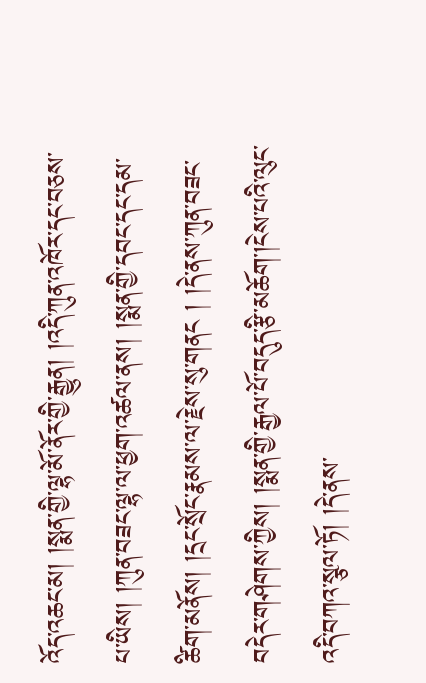འོད་འཆང་མ། །སྨན་གྱི་ལྷ་མོ་ནོར་གྱི་རྒྱུན། །འདི་ཀུན་འཁོར་དང་བཅས་པ་ཡིས། །ཀུན་བཟང་ལྷ་ལ་ཕྱག་འཚལ་ནས། །སྨན་གྱི་དབང་དང་དམ་ཚིག་མནོས། །དྲང་སྲོང་རྣམས་ལ་རྗེས་སུ་གནང ། །དེ་ནས་ཀུན་བཟང་བདེར་གཤེགས་ཀྱིས། །སྨན་གྱི་རྒྱལ་པོ་བདུད་རྩི་མཆོག་།ངེས་པའི་ལུང་འདི་བཀའ་སྩལ་ཏོ། །དེ་ནས་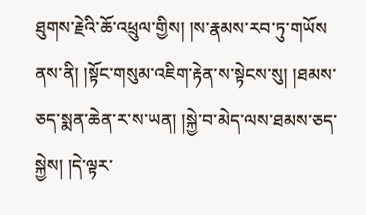ཐུགས་རྗེའི་ཆོ་འཕྲུལ་གྱིས། །ས་རྣམས་རབ་ཏུ་གཡོས
ནས་ནི། །སྟོང་གསུམ་འཇིག་རྟེན་ས་སྟེངས་སུ། །ཐམས་ཅད་སྨན་ཆེན་ར་ས་ཡན། །སྐྱེ་བ་མེད་ལས་ཐམས་ཅད་སྐྱེས། །དེ་ལྟར་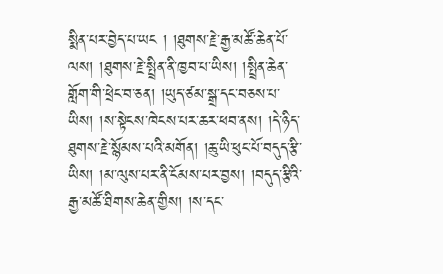སྨིན་པར་བྱེད་པ་ཡང ། །ཐུགས་རྗེ་རྒྱ་མཚོ་ཆེན་པོ་ལས། །ཐུགས་རྗེ་སྤྲིན་ནི་ཁྱབ་པ་ཡིས། །སྤྲིན་ཆེན་གློག་གི་ཕྲེང་བ་ཅན། །ཡུད་ཙམ་སྒྲ་དང་བཅས་པ་ཡིས། །ས་སྟེངས་ཁེངས་པར་ཆར་ཕབ་ནས། །དེ་ཉིད་ཐུགས་རྗེ་སྙོམས་པའི་མགོན། །ཆུ་ཡི་ཕུང་པོ་བདུད་རྩི་ཡིས། །མ་ལུས་པར་ནི་ངོམས་པར་བྱས། །བདུད་རྩིའི་རྒྱ་མཚོ་ཐིགས་ཆེན་གྱིས། །ས་དང་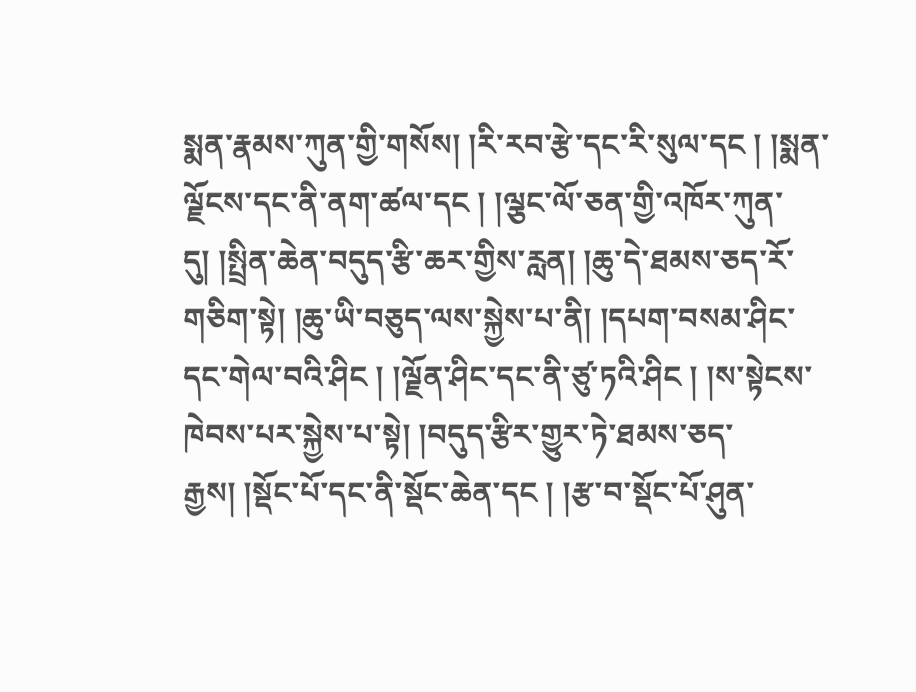སྨན་རྣམས་ཀུན་གྱི་གསོས། །རི་རབ་རྩེ་དང་རི་སུལ་དང ། །སྨན་ལྗོངས་དང་ནི་ནག་ཚལ་དང ། །ལྕང་ལོ་ཅན་གྱི་འཁོར་ཀུན་དུ། །སྤྲིན་ཆེན་བདུད་རྩི་ཆར་གྱིས་རླན། །ཆུ་དེ་ཐམས་ཅད་རོ་གཅིག་སྟེ། །ཆུ་ཡི་བཅུད་ལས་སྐྱེས་པ་ནི། །དཔག་བསམ་ཤིང་དང་གེལ་བའི་ཤིང ། །ལྗོན་ཤིང་དང་ནི་ཙུ་ཏའི་ཤིང ། །ས་སྟེངས་ཁེབས་པར་སྐྱེས་པ་སྟེ། །བདུད་རྩིར་གྱུར་ཏེ་ཐམས་ཅད་རྒྱས། །སྡོང་པོ་དང་ནི་སྡོང་ཆེན་དང ། །རྩ་བ་སྡོང་པོ་ཤུན་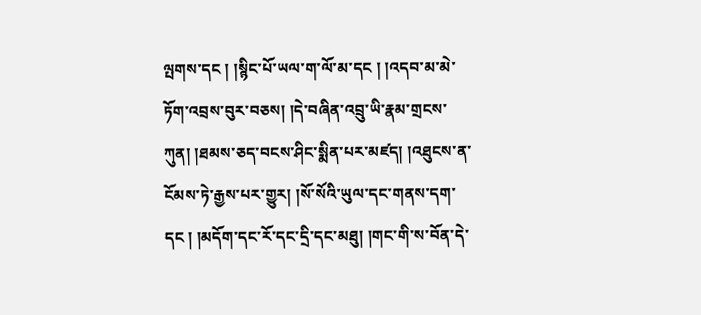ལྤགས་དང ། །སྙིང་པོ་ཡལ་ག་ལོ་མ་དང ། །འདབ་མ་མེ་ཏོག་འབྲས་བུར་བཅས། །དེ་བཞིན་འབྲུ་ཡི་རྣམ་གྲངས་ཀུན། །ཐམས་ཅད་བངས་ཤིང་སྨིན་པར་མཛད། །འཐུངས་ན་ངོམས་ཏེ་རྒྱས་པར་གྱུར། །སོ་སོའི་ཡུལ་དང་གནས་དག་དང ། །མདོག་དང་རོ་དང་དྲི་དང་མཐུ། །གང་གི་ས་བོན་དེ་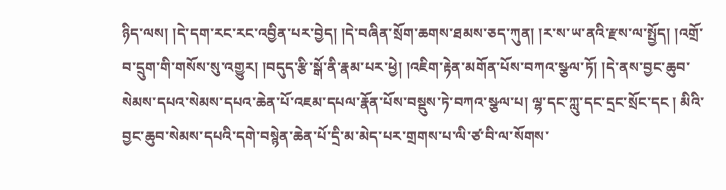ཉིད་ལས། །དེ་དག་རང་རང་འབྱིན་པར་བྱེད། །དེ་བཞིན་སྲོག་ཆགས་ཐམས་ཅད་ཀུན། །ར་ས་ཡ་ནའི་རྫས་ལ་སྤྱོད། །འགྲོ་བ་དྲུག་གི་གསོས་སུ་འགྱུར། །བདུད་རྩི་སྒོ་ནི་རྣམ་པར་ཕྱེ། །འཇིག་རྟེན་མགོན་པོས་བཀའ་སྩལ་ཏོ། །དེ་ནས་བྱང་ཆུབ་སེམས་དཔའ་སེམས་དཔའ་ཆེན་པོ་འཇམ་དཔལ་རྣོན་པོས་བསྡུས་ཏེ་བཀའ་སྩལ་པ། ལྷ་དང་ཀླུ་དང་དྲང་སྲོང་དང ། མིའི་བྱང་ཆུབ་སེམས་དཔའི་དགེ་བསྙེན་ཆེན་པོ་དྲི་མ་མེད་པར་གྲགས་པ་ལི་ཙ་བི་ལ་སོགས་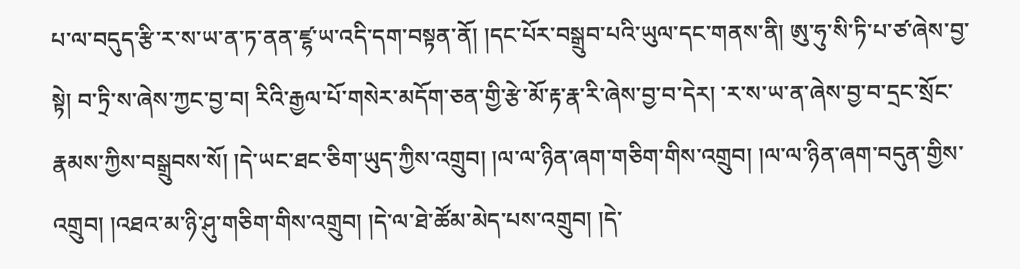པ་ལ་བདུད་རྩི་ར་ས་ཡ་ན་ཏ་ནན་ཛྷ་ཡ་འདི་དག་བསྟན་ནོ། །དང་པོར་བསྒྲུབ་པའི་ཡུལ་དང་གནས་ནི། ཨུ་ཧུ་སི་ཏི་པ་ཙ་ཞེས་བྱ་སྟེ། བ་ཏྲི་ས་ཞེས་ཀྱང་བྱ་བ། རིའི་རྒྱལ་པོ་གསེར་མདོག་ཅན་གྱི་རྩེ་མོ་རྟ་རྣ་རི་ཞེས་བྱ་བ་དེར། ་ར་ས་ཡ་ན་ཞེས་བྱ་བ་དྲང་སྲོང་རྣམས་ཀྱིས་བསྒྲུབས་སོ། །དེ་ཡང་ཐང་ཅིག་ཡུད་ཀྱིས་འགྲུབ། །ལ་ལ་ཉིན་ཞག་གཅིག་གིས་འགྲུབ། །ལ་ལ་ཉིན་ཞག་བདུན་གྱིས་འགྲུབ། །འཐའ་མ་ཉི་ཤུ་གཅིག་གིས་འགྲུབ། །དེ་ལ་ཐེ་ཚོམ་མེད་པས་འགྲུབ། །དེ་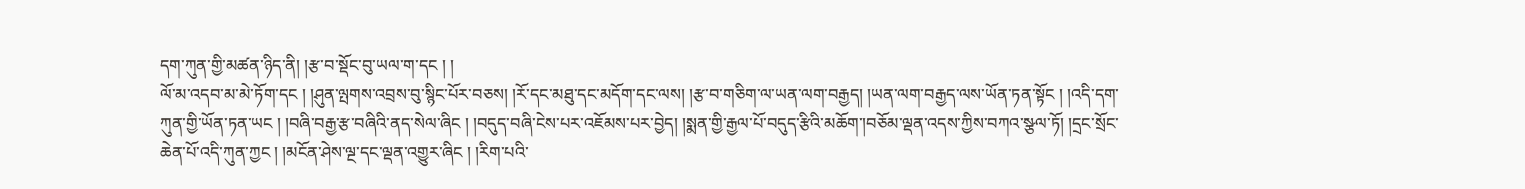དག་ཀུན་གྱི་མཚན་ཉིད་ནི། །རྩ་བ་སྡོང་བུ་ཡལ་ག་དང ། །
ལོ་མ་འདབ་མ་མེ་ཏོག་དང ། །ཤུན་ལྤགས་འབྲས་བུ་སྙིང་པོར་བཅས། །རོ་དང་མཐུ་དང་མདོག་དང་ལས། །རྩ་བ་གཅིག་ལ་ཡན་ལག་བརྒྱད། །ཡན་ལག་བརྒྱད་ལས་ཡོན་ཏན་སྟོང ། །འདི་དག་ཀུན་གྱི་ཡོན་ཏན་ཡང ། །བཞི་བརྒྱ་རྩ་བཞིའི་ནད་སེལ་ཞིང ། །བདུད་བཞི་ངེས་པར་འཇོམས་པར་བྱེད། །སྨན་གྱི་རྒྱལ་པོ་བདུད་རྩིའི་མཆོག་།བཅོམ་ལྡན་འདས་ཀྱིས་བཀའ་སྩལ་ཏོ། །དྲང་སྲོང་ཆེན་པོ་འདི་ཀུན་ཀྱང ། །མངོན་ཤེས་ལྔ་དང་ལྡན་འགྱུར་ཞིང ། །རིག་པའི་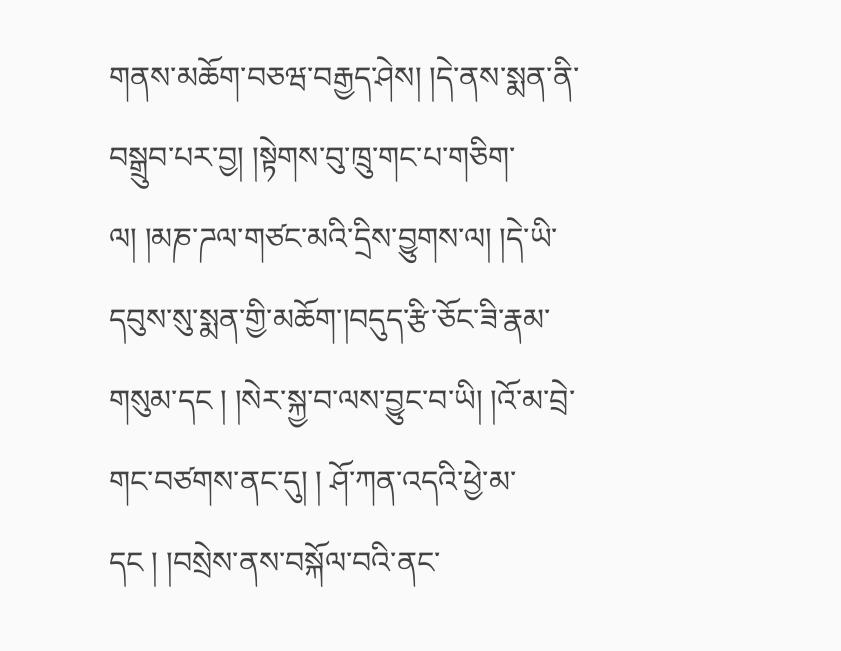གནས་མཆོག་བཅཝ་བརྒྱད་ཤེས། །དེ་ནས་སྨན་ནི་བསྒྲུབ་པར་བྱ། །སྟེགས་བུ་ཁྲུ་གང་པ་གཅིག་ལ། །མཎ་ཌལ་གཙང་མའི་དྲིས་བྱུགས་ལ། །དེ་ཡི་དབུས་སུ་སྨན་གྱི་མཆོག་།བདུད་རྩི་ཅོང་ཟི་རྣམ་གསུམ་དང ། །སེར་སྐྱ་བ་ལས་བྱུང་བ་ཡི། །འོ་མ་བྲེ་གང་བཙགས་ནང་དུ། ། ཤོ་ཀན་འདའི་ཕྱེ་མ་དང ། །བསྲེས་ནས་བསྐོལ་བའི་ནང་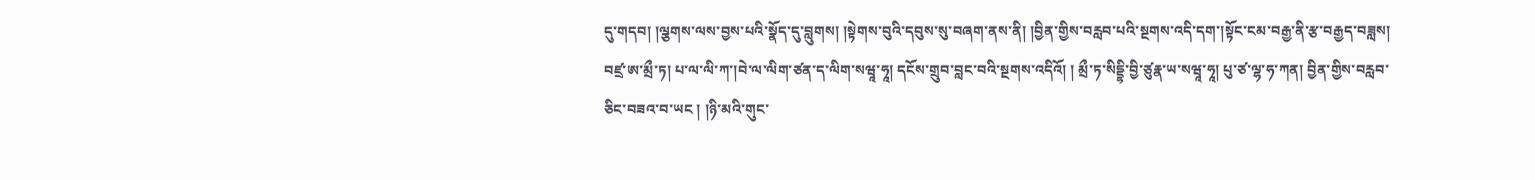དུ་གདབ། །ལྕགས་ལས་བྱས་པའི་སྣོད་དུ་བླུགས། །སྟེགས་བུའི་དབུས་སུ་བཞག་ནས་ནི། །བྱིན་གྱིས་བརླབ་པའི་སྔགས་འདི་དག་།སྟོང་ངམ་བརྒྱ་ནི་རྩ་བརྒྱད་བཟླས། བཛྲ་ཨ་མྲྀ་ཏ། པ་ལ་ལི་ཀ་།བེ་ལ་ལིག་ཙན་ད་ལིག་སཝཱ་ཧཱ། དངོས་གྲུབ་བླང་བའི་སྔགས་འདིའོ། ། མྲྀ་ཏ་སིདྡྷི་བྱི་ཙུརྣ་ཡ་སཝཱ་ཧཱ། པུ་ཙ་ལྷ་ཧ་ཀན། བྱིན་གྱིས་བརླབ་ཅིང་བཟའ་བ་ཡང ། །ཉི་མའི་གུང་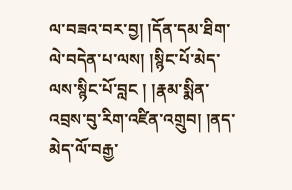ལ་བཟའ་བར་བྱ། །དོན་དམ་ཐིག་ལེ་བདེན་པ་ལས། །སྙིང་པོ་མེད་ལས་སྙིང་པོ་བླང ། །རྣམ་སྨིན་འབྲས་བུ་རིག་འཛིན་འགྲུབ། །ནད་མེད་ལོ་བརྒྱ་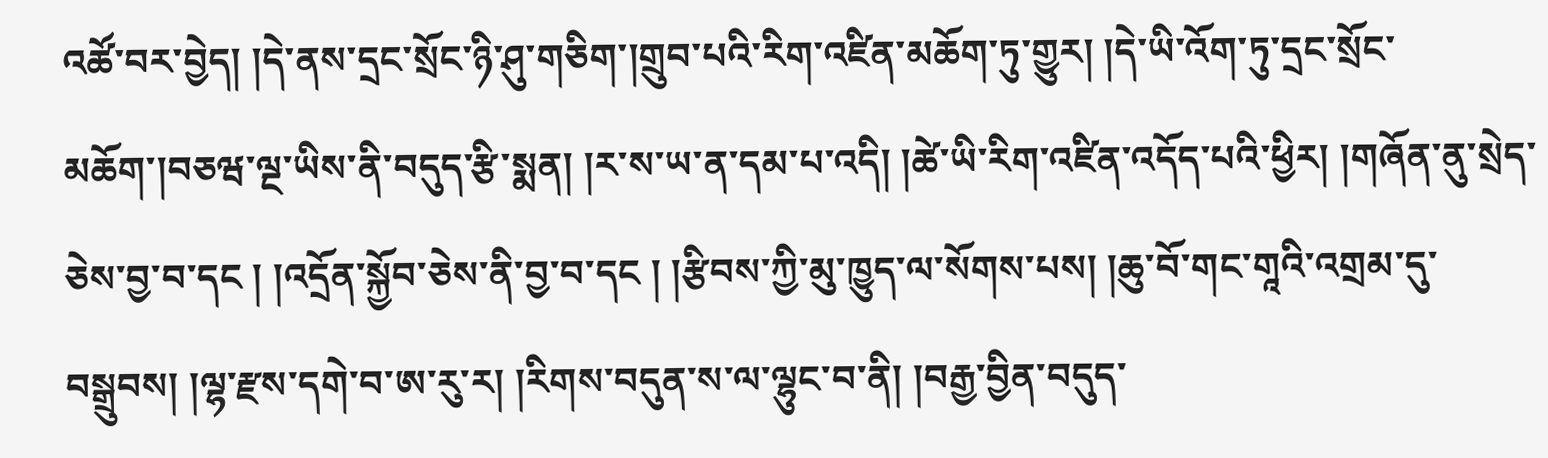འཚོ་བར་བྱེད། །དེ་ནས་དྲང་སྲོང་ཉི་ཤུ་གཅིག་།གྲུབ་པའི་རིག་འཛིན་མཆོག་ཏུ་གྱུར། །དེ་ཡི་འོག་ཏུ་དྲང་སྲོང་མཆོག་།བཅཝ་ལྔ་ཡིས་ནི་བདུད་རྩི་སྨན། །ར་ས་ཡ་ན་དམ་པ་འདི། །ཚེ་ཡི་རིག་འཛིན་འདོད་པའི་ཕྱིར། །གཞོན་ནུ་སྲེད་ཅེས་བྱ་བ་དང ། །འདྲོན་སྐྱོབ་ཅེས་ནི་བྱ་བ་དང ། །རྩིབས་ཀྱི་མུ་ཁྱུད་ལ་སོགས་པས། །ཆུ་བོ་གང་གཱའི་འགྲམ་དུ་བསྒྲུབས། །ལྷ་རྫས་དགེ་བ་ཨ་རུ་ར། །རིགས་བདུན་ས་ལ་ལྷུང་བ་ནི། །བརྒྱ་བྱིན་བདུད་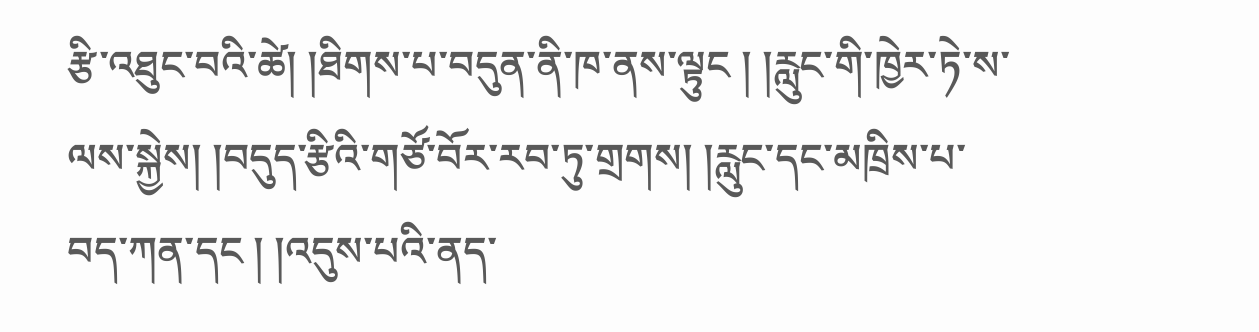རྩི་འཐུང་བའི་ཚེ། །ཐིགས་པ་བདུན་ནི་ཁ་ནས་ལྟུང ། །རླུང་གི་ཁྱེར་ཏེ་ས་ལས་སྐྱེས། །བདུད་རྩིའི་གཙོ་བོར་རབ་ཏུ་གྲགས། །རླུང་དང་མཁྲིས་པ་བད་ཀན་དང ། །འདུས་པའི་ནད་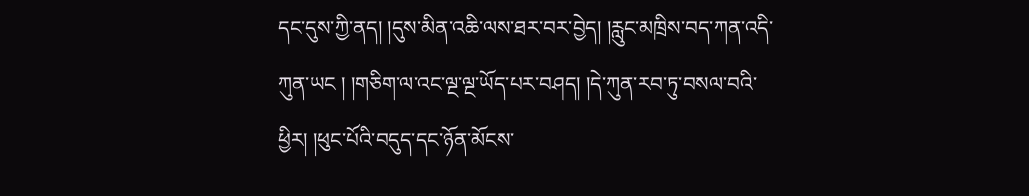དང་དུས་ཀྱི་ནད། །དུས་མིན་འཆི་ལས་ཐར་བར་བྱེད། །རླུང་མཁྲིས་བད་ཀན་འདི་ཀུན་ཡང ། །གཅིག་ལ་འང་ལྔ་ལྔ་ཡོད་པར་བཤད། །དེ་ཀུན་རབ་ཏུ་བསལ་བའི་ཕྱིར། །ཕུང་པོའི་བདུད་དང་ཉོན་མོངས་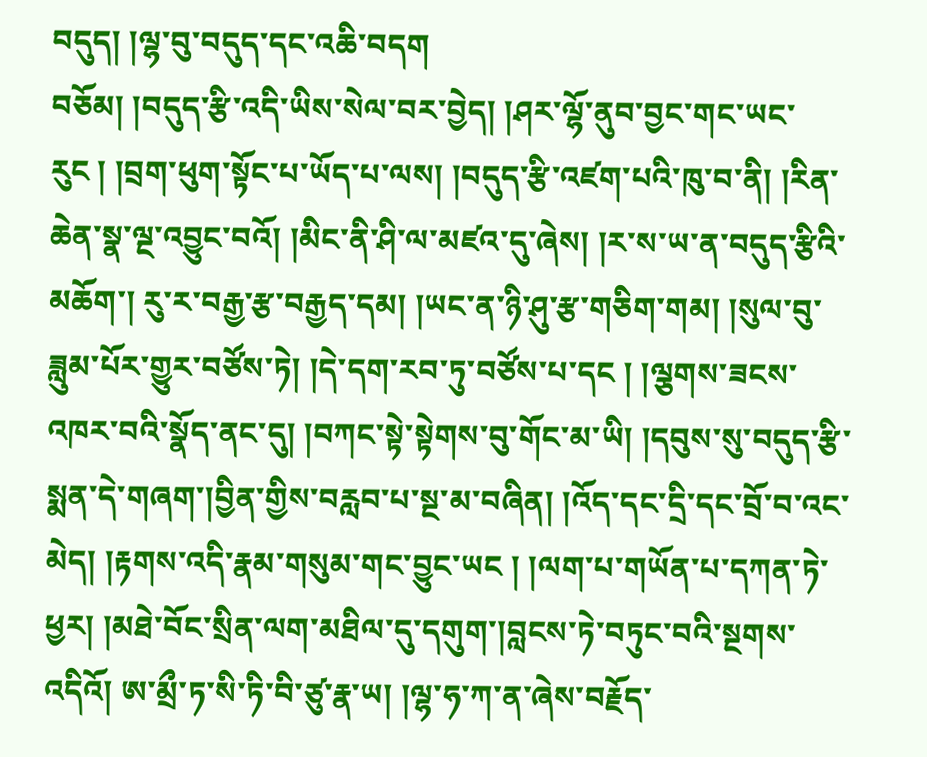བདུད། །ལྷ་བུ་བདུད་དང་འཆི་བདག
བཅོམ། །བདུད་རྩི་འདི་ཡིས་སེལ་བར་བྱེད། །ཤར་ལྷོ་ནུབ་བྱང་གང་ཡང་རུང ། །བྲག་ཕུག་སྟོང་པ་ཡོད་པ་ལས། །བདུད་རྩི་འཛག་པའི་ཁུ་བ་ནི། །རིན་ཆེན་སྣ་ལྔ་འབྱུང་བའོ། །མིང་ནི་ཤི་ལ་མཛའ་དུ་ཞེས། །ར་ས་ཡ་ན་བདུད་རྩིའི་མཆོག་། རུ་ར་བརྒྱ་རྩ་བརྒྱད་དམ། །ཡང་ན་ཉི་ཤུ་རྩ་གཅིག་གམ། །སུལ་བུ་ཟླུམ་པོར་གྱུར་བཙོས་ཏེ། །དེ་དག་རབ་ཏུ་བཙོས་པ་དང ། །ལྕགས་ཟངས་འཁར་བའི་སྣོད་ནང་དུ། །བཀང་སྟེ་སྟེགས་བུ་གོང་མ་ཡི། །དབུས་སུ་བདུད་རྩི་སྨན་དེ་གཞག་།བྱིན་གྱིས་བརླབ་པ་སྔ་མ་བཞིན། །འོད་དང་དྲི་དང་བྲོ་བ་འང་མེད། །རྟགས་འདི་རྣམ་གསུམ་གང་བྱུང་ཡང ། །ལག་པ་གཡོན་པ་དཀན་ཏེ་ཕྱར། །མཐེ་བོང་སྲིན་ལག་མཐིལ་དུ་དགུག་།བླངས་ཏེ་བཏུང་བའི་སྔགས་འདིའོ། ཨ་མྲྀ་ཏ་སི་ཏི་བི་ཙུ་རྣ་ཡ། །ལྷ་ཧ་ཀ་ན་ཞེས་བརྗོད་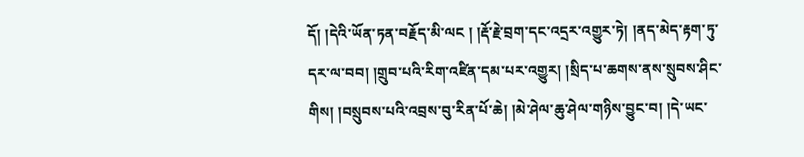དོ། །དེའི་ཡོན་ཏན་བརྗོད་མི་ལང ། །རྡོ་རྗེ་བྲག་དང་འདྲར་འགྱུར་ཏེ། །ནད་མེད་རྟག་ཏུ་དར་ལ་བབ། །གྲུབ་པའི་རིག་འཛིན་དམ་པར་འགྱུར། །སྲིད་པ་ཆགས་ནས་སྲུབས་ཤིང་གིས། །བསྲུབས་པའི་འབྲས་བུ་རིན་པོ་ཆེ། །མེ་ཤེལ་ཆུ་ཤེལ་གཉིས་བྱུང་བ། །དེ་ཡང་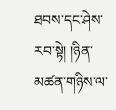ཐབས་དང་ཤེས་རབ་སྟེ། །ཉིན་མཚན་གཉིས་ལ་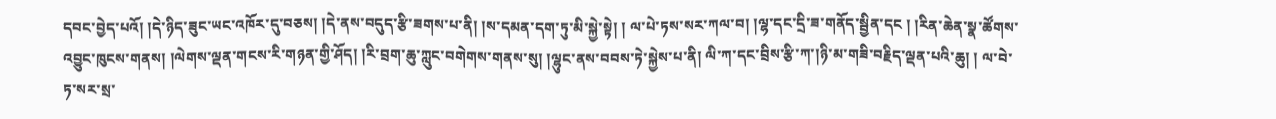དབང་བྱེད་པའོ། །དེ་ཉིད་ཟུང་ཡང་འཁོར་དུ་བཅས། །དེ་ནས་བདུད་རྩི་ཟགས་པ་ནི། །ས་དམན་དག་ཏུ་མི་སྐྱེ་སྟེ། ། ལ་པེ་ཏས་སར་ཀལ་བ། །ལྷ་དང་དྲི་ཟ་གནོད་སྦྱིན་དང ། །རིན་ཆེན་སྣ་ཚོགས་འབྱུང་ཁུངས་གནས། །ལེགས་ལྡན་གངས་རི་གཉན་གྱི་ཤོད། །རི་བྲག་ཆུ་ཀླུང་བགེགས་གནས་སུ། །ལྷུང་ནས་བབས་ཏེ་སྐྱེས་པ་ནི། ལི་ཀ་དང་བྲིས་རྩི་ཀ་།ཉི་མ་གཟི་བརྗིད་ལྡན་པའི་ཆུ། ། ལ་བེ་ཏ་སར་སྲ་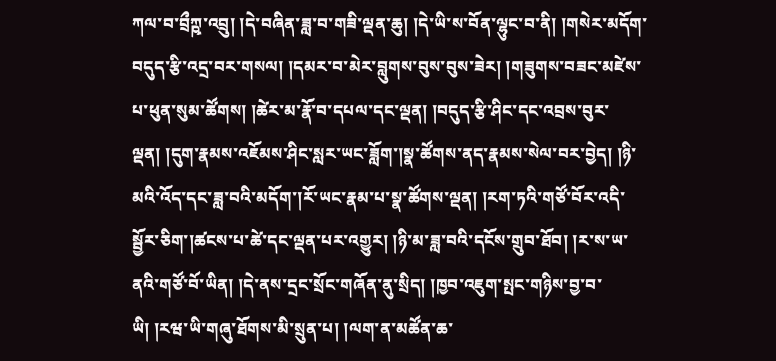ཀལ་བ་བྲྀཀྵ་འབྲུ། །དེ་བཞིན་ཟླ་བ་གཟི་ལྡན་ཆུ། །དེ་ཡི་ས་བོན་ལྷུང་བ་ནི། །གསེར་མདོག་བདུད་རྩི་འདྲ་བར་གསལ། །དམར་བ་མེར་བླུགས་བུས་བུས་ཟེར། །གཟུགས་བཟང་མཛེས་པ་ཕུན་སུམ་ཚོགས། །ཚེར་མ་རྣོ་བ་དཔལ་དང་ལྡན། །བདུད་རྩི་ཤིང་དང་འབྲས་བུར་ལྡན། །དུག་རྣམས་འཇོམས་ཤིང་སླར་ཡང་ཟློག་།སྣ་ཚོགས་ནད་རྣམས་སེལ་བར་བྱེད། །ཉི་མའི་འོད་དང་ཟླ་བའི་མདོག་།རོ་ཡང་རྣམ་པ་སྣ་ཚོགས་ལྡན། །རག་ཏའི་གཙོ་བོར་འདི་སྦྱོར་ཅིག་།ཚངས་པ་ཚེ་དང་ལྡན་པར་འགྱུར། །ཉི་མ་ཟླ་བའི་དངོས་གྲུབ་ཐོབ། །ར་ས་ཡ་ནའི་གཙོ་བོ་ཡིན། །དེ་ནས་དྲང་སྲོང་གཞོན་ནུ་སྲིད། །ཁྱབ་འཇུག་སྤང་གཉིས་བྱ་བ་ཡི། །རཝ་ཡི་གཞུ་ཐོགས་མི་སྲུན་པ། །ལག་ན་མཚོན་ཆ་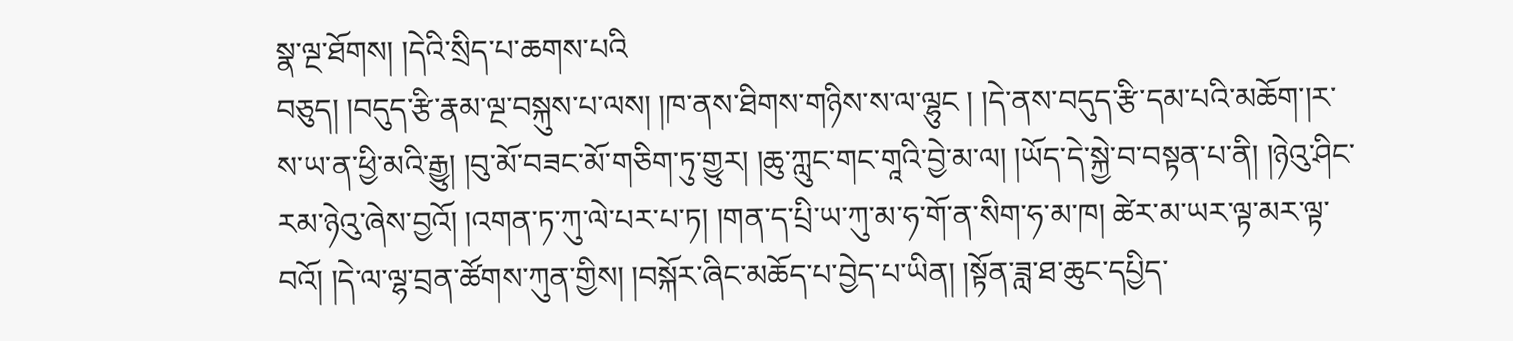སྣ་ལྔ་ཐོགས། །དེའི་སྲིད་པ་ཆགས་པའི
བཅུད། །བདུད་རྩི་རྣམ་ལྔ་བསྐུས་པ་ལས། །ཁ་ནས་ཐིགས་གཉིས་ས་ལ་ལྷུང ། །དེ་ནས་བདུད་རྩི་དམ་པའི་མཆོག་།ར་ས་ཡ་ན་ཕྱི་མའི་རྒྱུ། །བུ་མོ་བཟང་མོ་གཅིག་ཏུ་གྱུར། །ཆུ་ཀླུང་གང་གཱའི་བྱེ་མ་ལ། །ཡོད་དེ་སྐྱེ་བ་བསྟན་པ་ནི། །ཉེའུ་ཤིང་རམ་ཉེའུ་ཞེས་བྱའོ། །འགན་ཏ་ཀུ་ལེ་པར་པ་ཏ། །གན་ད་པྲི་ཡ་ཀུ་མ་ཧ་གོ་ན་སིག་ཧ་མ་ཁ། ཚེར་མ་ཡར་ལྟ་མར་ལྟ་བའོ། །དེ་ལ་ལྷ་བྲན་ཚོགས་ཀུན་གྱིས། །བསྐོར་ཞིང་མཆོད་པ་བྱེད་པ་ཡིན། །སྟོན་ཟླ་ཐ་ཆུང་དཔྱིད་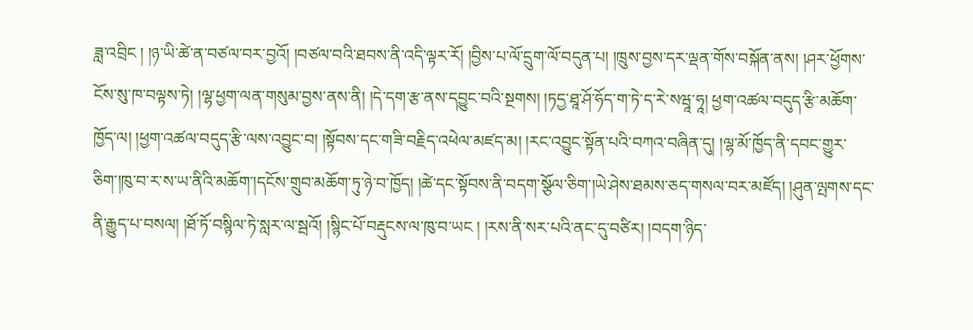ཟླ་འབྲིང ། །ཉ་ཡི་ཚེ་ན་བཙལ་བར་བྱའོ། །བཙལ་བའི་ཐབས་ནི་འདི་ལྟར་རོ། །བྱིས་པ་ལོ་དྲུག་ལོ་བདུན་པ། །ཁྲུས་བྱས་དར་ལྡན་གོས་བསྐོན་ནས། །ཤར་ཕྱོགས་ངོས་སུ་ཁ་བལྟས་ཏེ། །ལྷ་ཕྱག་ལན་གསུམ་བྱས་ནས་ནི། །དེ་དག་རྩ་ནས་དབྱུང་བའི་སྔགས། །ཏདྱ་ཐཱ་ཤོ་ཧོད་ག་ཏེ་ད་རེ་སཝཱ་ཧཱ། ཕྱག་འཚལ་བདུད་རྩི་མཆོག་ཁྱོད་ལ། །ཕྱག་འཚལ་བདུད་རྩི་ལས་འབྱུང་བ། །སྟོབས་དང་གཟི་བརྗིད་འཕེལ་མཛད་མ། །རང་འབྱུང་སྟོན་པའི་བཀའ་བཞིན་དུ། །ལྷ་མོ་ཁྱོད་ནི་དབང་གྱུར་ཅིག་།ཁུ་བ་ར་ས་ཡ་ནིའི་མཆོག་།དངོས་གྲུབ་མཆོག་ཏུ་ཉེ་བ་ཁྱོད། །ཚེ་དང་སྟོབས་ནི་བདག་སྩོལ་ཅིག་།ཡེ་ཤེས་ཐམས་ཅད་གསལ་བར་མཛོད། །ཤུན་ལྤགས་དང་ནི་རྒྱུད་པ་བསལ། །ཐོ་ཏོ་བསྙིལ་ཏེ་སླར་ལ་སྦའོ། །སྙིང་པོ་བརྡུངས་ལ་ཁུ་བ་ཡང ། །རས་ནི་སར་པའི་ནང་དུ་བཙིར། །བདག་ཉིད་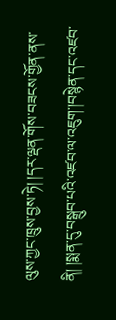ལུས་ཀྱང་ཁྲུས་བྱས་ཏེ། །དར་ལྡན་གོས་བཟངས་གྱོན་ནས་ནི། །སྨན་དུ་བསྒྲུབ་པའི་འཛབ་ལ་འཇུག་།བསྙེན་དང་འཛབ་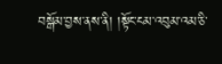བསྒོམ་བྱས་ནས་ནི། །སྟོང་ངམ་འབུམ་འམ་ཅི་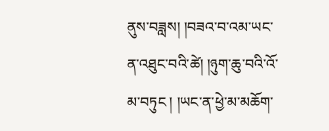ནུས་བཟླས། །བཟའ་བ་འམ་ཡང་ན་འཐུང་བའི་ཚེ། །ཉུག་ཆུ་བའི་འོ་མ་བཏུང ། །ཡང་ན་ཕྱེ་མ་མཆོག་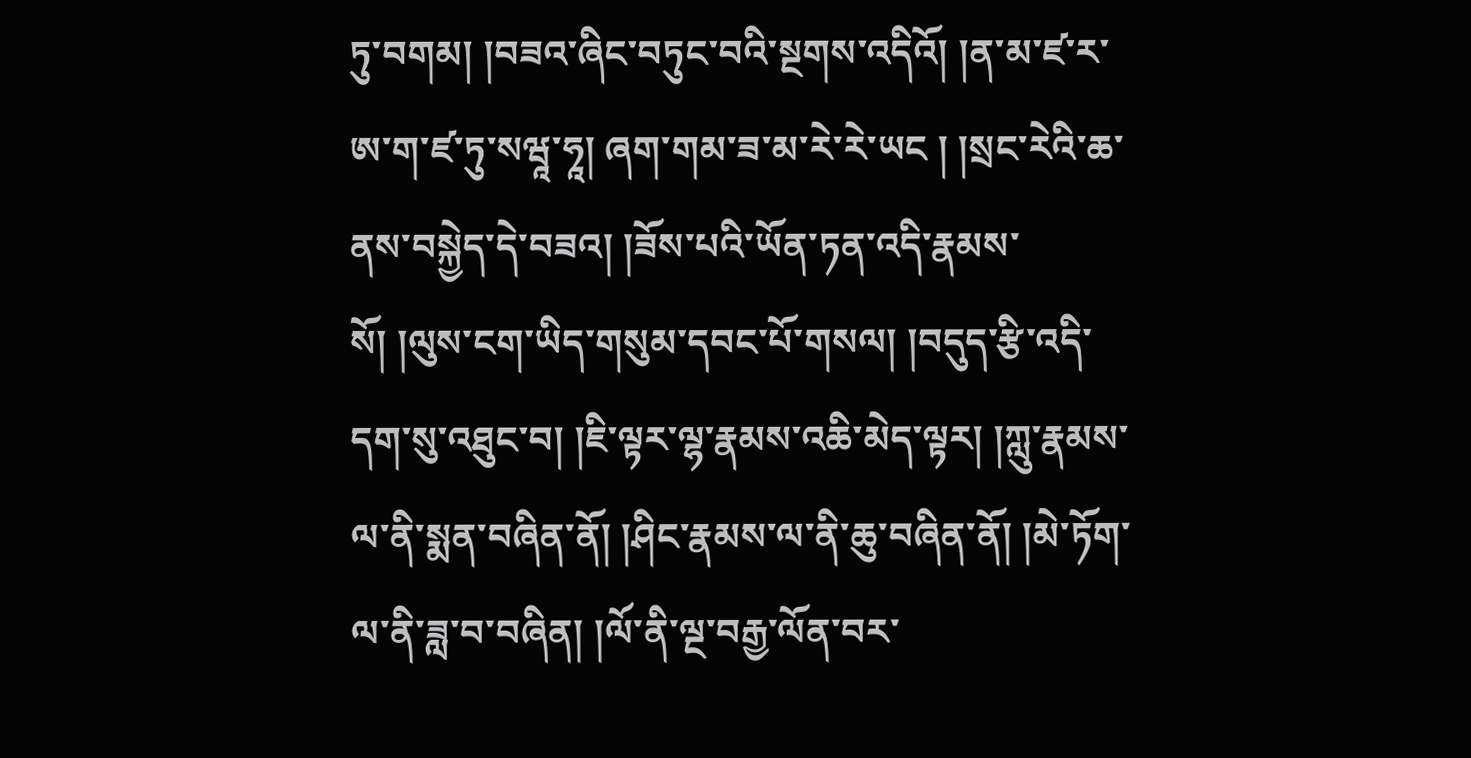ཏུ་བགམ། །བཟའ་ཞིང་བཏུང་བའི་སྔགས་འདིའོ། །ན་མ་ཛ་ར་ཨ་ག་ཛ་ཏུ་སཝཱ་ཧཱ། ཞག་གམ་ཟ་མ་རེ་རེ་ཡང ། །སྲང་རེའི་ཆ་ནས་བསྐྱེད་དེ་བཟའ། །ཟོས་པའི་ཡོན་ཏན་འདི་རྣམས་སོ། །ལུས་ངག་ཡིད་གསུམ་དབང་པོ་གསལ། །བདུད་རྩི་འདི་དག་སུ་འཐུང་བ། །ཇི་ལྟར་ལྷ་རྣམས་འཆི་མེད་ལྟར། །ཀླུ་རྣམས་ལ་ནི་སྨན་བཞིན་ནོ། །ཤིང་རྣམས་ལ་ནི་ཆུ་བཞིན་ནོ། །མེ་ཏོག་ལ་ནི་ཟླ་བ་བཞིན། །ལོ་ནི་ལྔ་བརྒྱ་ལོན་བར་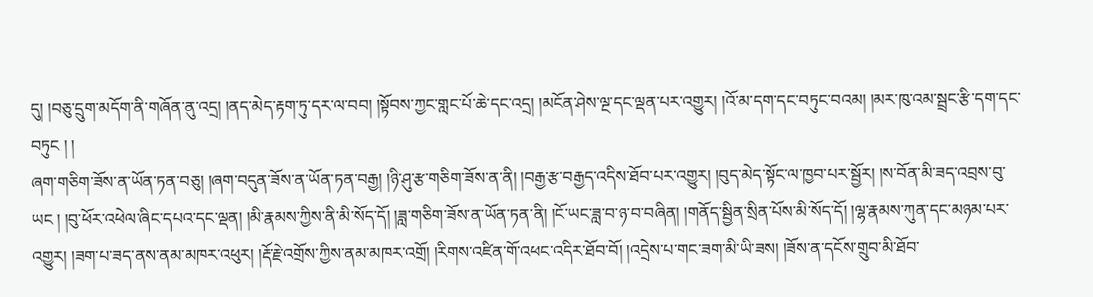དུ། །བཅུ་དྲུག་མདོག་ནི་གཞོན་ནུ་འདྲ། །ནད་མེད་རྟག་ཏུ་དར་ལ་བབ། །སྟོབས་ཀྱང་གླང་པོ་ཆེ་དང་འདྲ། །མངོན་ཤེས་ལྔ་དང་ལྡན་པར་འགྱུར། །འོ་མ་དག་དང་བཏུང་བའམ། །མར་ཁུ་འམ་སྦྲང་རྩི་དག་དང་བཏུང ། །
ཞག་གཅིག་ཟོས་ན་ཡོན་ཏན་བཅུ། །ཞག་བདུན་ཟོས་ན་ཡོན་ཏན་བརྒྱ། །ཉི་ཤུ་རྩ་གཅིག་ཟོས་ན་ནི། །བརྒྱ་རྩ་བརྒྱད་འདིས་ཐོབ་པར་འགྱུར། །བུད་མེད་སྟོང་ལ་ཁྱབ་པར་སྦྱོར། །ས་བོན་མི་ཟད་འབྲས་བུ་ཡང ། །བུ་ཕོར་འཕེལ་ཞིང་དཔའ་དང་ལྡན། །མི་རྣམས་ཀྱིས་ནི་མི་སོད་དོ། །ཟླ་གཅིག་ཟོས་ན་ཡོན་ཏན་ནི། །ངོ་ཡང་ཟླ་བ་ཉ་བ་བཞིན། །གནོད་སྦྱིན་སྲིན་པོས་མི་སོད་དོ། །ལྷ་རྣམས་ཀུན་དང་མཉམ་པར་འགྱུར། །ཟག་པ་ཟད་ནས་ནམ་མཁར་འཕུར། །རྡོ་རྗེ་འགྲོས་ཀྱིས་ནམ་མཁར་འགྲོ། །རིགས་འཛིན་གོ་འཕང་འདིར་ཐོབ་བོ། །འདྲེས་པ་གང་ཟག་མི་ཡི་ཟས། །ཟོས་ན་དངོས་གྲུབ་མི་ཐོབ་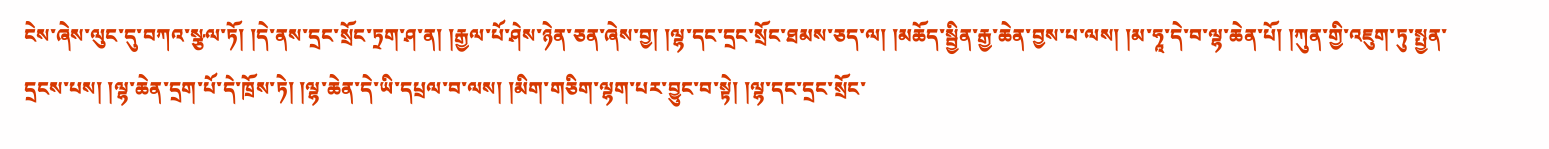ངེས་ཞེས་ལུང་དུ་བཀའ་སྩལ་ཏོ། །དེ་ནས་དྲང་སྲོང་ཏྲག་ཤ་ན། །རྒྱལ་པོ་ཤེས་ཉེན་ཅན་ཞེས་བྱ། །ལྷ་དང་དྲང་སྲོང་ཐམས་ཅད་ལ། །མཆོད་སྦྱིན་རྒྱ་ཆེན་བྱས་པ་ལས། །མ་ཧཱ་དེ་བ་ལྷ་ཆེན་པོ། །ཀུན་གྱི་འཇུག་ཏུ་སྤྱན་དྲངས་པས། །ལྷ་ཆེན་དྲག་པོ་དེ་ཁྲོས་ཏེ། །ལྷ་ཆེན་དེ་ཡི་དཔྲལ་བ་ལས། །མིག་གཅིག་ལྷག་པར་བྱུང་བ་སྟེ། །ལྷ་དང་དྲང་སྲོང་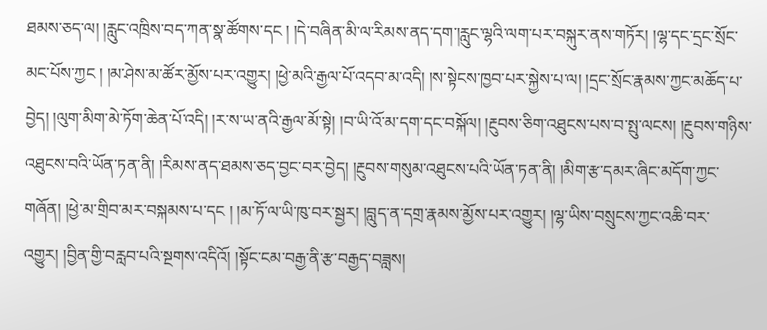ཐམས་ཅད་ལ། །རླུང་འཁྲིས་བད་ཀན་སྣ་ཚོགས་དང ། །དེ་བཞིན་མི་ལ་རིམས་ནད་དག་།རླུང་ལྷའི་ལག་པར་བསྐུར་ནས་གཏོར། །ལྷ་དང་དྲང་སྲོང་མང་པོས་ཀྱང ། །མ་ཤེས་མ་ཚོར་མྱོས་པར་འགྱུར། །ཕྱེ་མའི་རྒྱལ་པོ་འདབ་མ་འདི། །ས་སྟེངས་ཁྱབ་པར་སྐྱེས་པ་ལ། །དྲང་སྲོང་རྣམས་ཀྱང་མཆོད་པ་བྱེད། །ལུག་མིག་མེ་ཏོག་ཆེན་པོ་འདི། །ར་ས་ཡ་ནའི་རྒྱལ་མོ་སྟེ། །བ་ཡི་འོ་མ་དག་དང་བསྐོལ། །རྔུབས་ཅིག་འཐུངས་པས་བ་སྤུ་ལངས། །རྔུབས་གཉིས་འཐུངས་བའི་ཡོན་ཏན་ནི། །རིམས་ནད་ཐམས་ཅད་བྱང་བར་བྱེད། །རྔུབས་གསུམ་འཐུངས་པའི་ཡོན་ཏན་ནི། །མིག་རྩ་དམར་ཞིང་མདོག་ཀྱང་གཞོན། །ཕྱེ་མ་གྲིབ་མར་བསྐམས་པ་དང ། །མ་ཏོ་ལ་ཡི་ཁུ་བར་སྦྱར། །བླུད་ན་དགྲ་རྣམས་མྱོས་པར་འགྱུར། །ལྷ་ཡིས་བསྲུངས་ཀྱང་འཆི་བར་འགྱུར། །བྱིན་གྱི་བརླབ་པའི་སྔགས་འདིའོ། །སྟོང་ངམ་བརྒྱ་ནི་རྩ་བརྒྱད་བཟླས།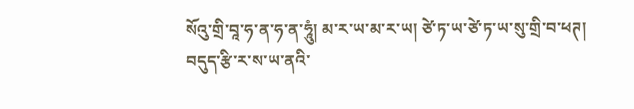སོའུ་གྲི་བཱ་ཧ་ན་ཧ་ན་ཧཱུཾ། མ་ར་ཡ་མ་ར་ཡ། ཙེ་ཏ་ཡ་ཙེ་ཏ་ཡ་སུ་གྲི་བ་ཕཊ། བདུད་རྩི་ར་ས་ཡ་ནའི་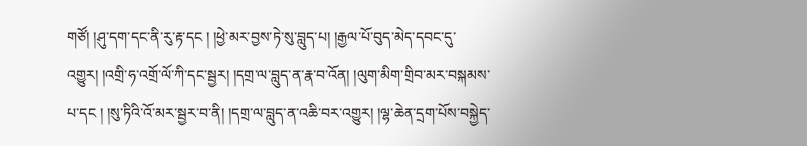གཙོ། །ཤུ་དག་དང་ནི་རུ་རྟ་དང ། །ཕྱེ་མར་བྱས་ཏེ་སུ་བླུད་པ། །རྒྱལ་པོ་བུད་མེད་དབང་དུ་འགྱུར། །འགྲི་ཧ་འགྲོ་ལོ་ཀི་དང་སྦྱར། །དགྲ་ལ་བླུད་ན་རྣ་བ་འོན། །ལུག་མིག་གྲིབ་མར་བསྐམས་པ་དང ། །སུ་ཏིའི་འོ་མར་སྦྱར་བ་ནི། །དགྲ་ལ་བླུད་ན་འཆི་བར་འགྱུར། །ལྷ་ཆེན་དྲག་པོས་བསྐྱེད་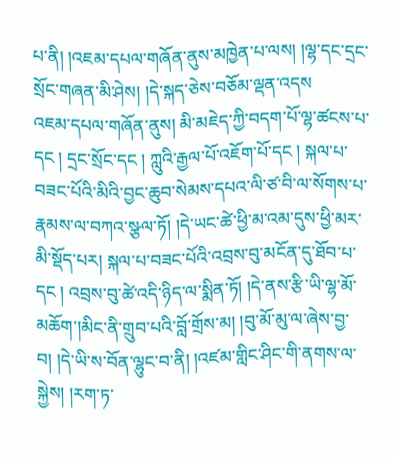པ་ནི། །འཇམ་དཔལ་གཞོན་ནུས་མཁྱེན་པ་ལས། །ལྷ་དང་དྲང་སྲོང་གཞན་མི་ཤེས། །དེ་སྐད་ཅེས་བཅོམ་ལྡན་འདས
འཇམ་དཔལ་གཞོན་ནུས། མི་མཇེད་ཀྱི་བདག་པོ་ལྷ་ཚངས་པ་དང ། དྲང་སྲོང་དང ། ཀླུའི་རྒྱལ་པོ་འཇོག་པོ་དང ། སྐལ་པ་བཟང་པོའི་མིའི་བྱང་ཆུབ་སེམས་དཔའ་ལི་ཙ་བི་ལ་སོགས་པ་རྣམས་ལ་བཀའ་སྩལ་ཏོ། །དེ་ཡང་ཚེ་ཕྱི་མ་འམ་དུས་ཕྱི་མར་མི་སྡོད་པར། སྐལ་པ་བཟང་པོའི་འབྲས་བུ་མངོན་དུ་ཐོབ་པ་དང ། འབྲས་བུ་ཚེ་འདི་ཉིད་ལ་སྨིན་ཏོ། །དེ་ནས་རྩི་ཡི་ལྷ་མོ་མཆོག་།མིང་ནི་གྲུབ་པའི་བློ་གྲོས་མ། །བུ་མོ་མུ་ལ་ཞེས་བྱ་བ། །དེ་ཡི་ས་བོན་ལྷུང་བ་ནི། །འཛམ་གླིང་ཤིང་གི་ནགས་ལ་སྐྱེས། །རག་ཏ་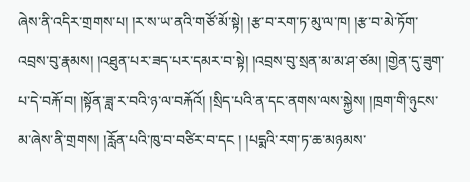ཞེས་ནི་འདིར་གྲགས་པ། །ར་ས་ཡ་ནའི་གཙོ་མོ་སྟེ། །རྩ་བ་རག་ཏ་མུ་ལ་ཁ། །རྩ་བ་མེ་ཏོག་འབྲས་བུ་རྣམས། །འཐུན་པར་ཟད་པར་དམར་བ་སྟེ། །འབྲས་བུ་སྲན་མ་མ་ཤ་ཙམ། །གྱེན་དུ་ཟུག་པ་དེ་བརྐོ་བ། །སྟོན་ཟླ་ར་བའི་ཉ་ལ་བརྐོའོ། །སྲིད་པའི་ན་དང་ནགས་ལས་སྐྱེས། །ཁྲག་གི་ཉུངས་མ་ཞེས་ནི་གྲགས། །རློན་པའི་ཁུ་བ་བཙིར་བ་དང ། །པདྨའི་རག་ཏ་ཆ་མཉམས་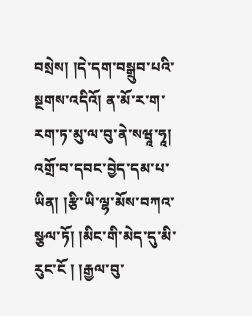བསྲེས། །དེ་དག་བསྒྲུབ་པའི་སྔགས་འདིའོ། ན་མོ་ར་ག་རག་ཏ་མུ་ལ་བུ་ནེ་སཝཱ་ཧཱ། འགྲོ་བ་དབང་བྱེད་དམ་པ་ཡིན། །རྩི་ཡི་ལྷ་མོས་བཀའ་སྩལ་ཏོ། །མིང་གི་མེད་དུ་མི་རུང་ངོ ། །རྒྱལ་བུ་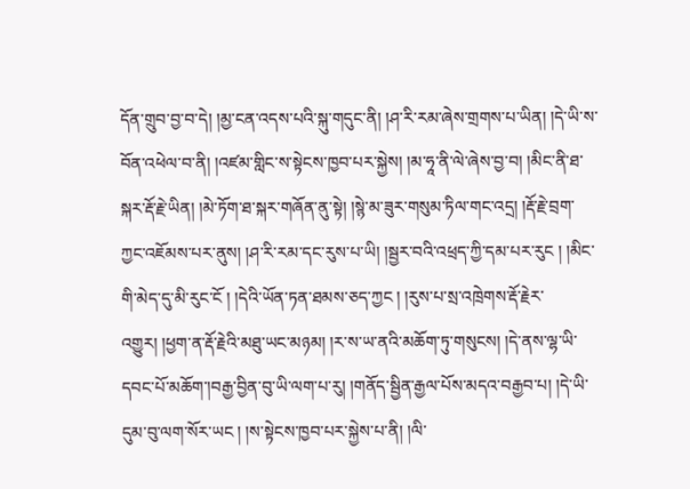དོན་གྲུབ་བྱ་བ་དེ། །མྱ་ངན་འདས་པའི་སྐུ་གདུང་ནི། །ཤ་རི་རམ་ཞེས་གྲགས་པ་ཡིན། །དེ་ཡི་ས་བོན་འཕེལ་བ་ནི། །འཛམ་གླིང་ས་སྟེངས་ཁྱབ་པར་སྐྱེས། །མ་ཧཱ་ནི་ལེ་ཞེས་བྱ་བ། །མིང་ནི་ཐ་སྐར་རྡོ་རྗེ་ཡིན། །མེ་ཏོག་ཐ་སྐར་གཞོན་ནུ་སྟེ། །སྙེ་མ་ཟུར་གསུམ་ཏིལ་གང་འདྲ། །རྡོ་རྗེ་བྲག་ཀྱང་འཇོམས་པར་ནུས། །ཤ་རི་རམ་དང་རུས་པ་ཡི། །སྦྱར་བའི་འཕྲད་ཀྱི་དམ་པར་རུང ། །མིང་གི་མེད་དུ་མི་རུང་ངོ ། །དེའི་ཡོན་ཏན་ཐམས་ཅད་ཀྱང ། །རུས་པ་སྲ་འཁྲེགས་རྡོ་རྗེར་འགྱུར། །ཕྱག་ན་རྡོ་རྗེའི་མཐུ་ཡང་མཉམ། །ར་ས་ཡ་ནའི་མཆོག་ཏུ་གསུངས། །དེ་ནས་ལྷ་ཡི་དབང་པོ་མཆོག་།བརྒྱ་བྱིན་བུ་ཡི་ལག་པ་རུ། །གནོད་སྦྱིན་རྒྱལ་པོས་མདའ་བརྒྱབ་པ། །དེ་ཡི་དུམ་བུ་ལག་སོར་ཡང ། །ས་སྟེངས་ཁྱབ་པར་སྐྱེས་པ་ནི། །ལི་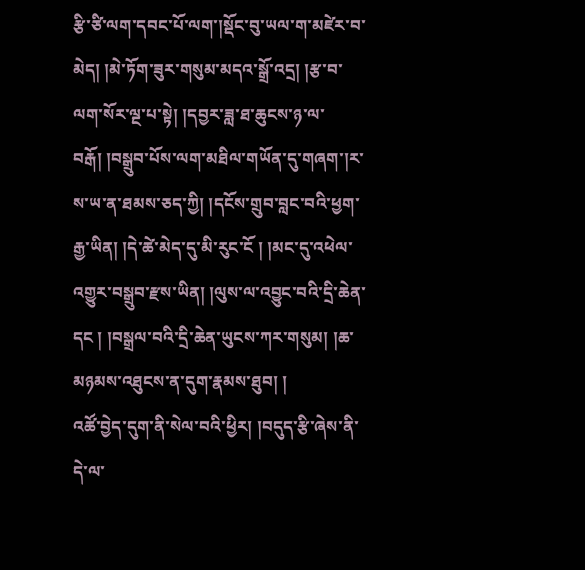རྩི་ཙི་ལག་དབང་པོ་ལག་།སྡོང་བུ་ཡལ་ག་མཛེར་བ་མེད། །མེ་ཏོག་ཟུར་གསུམ་མདའ་སྒྲོ་འདྲ། །རྩ་བ་ལག་སོར་ལྔ་པ་སྟེ། །དབྱར་ཟླ་ཐ་ཆུངས་ཉ་ལ་བརྒོ། །བསྒྲུབ་པོས་ལག་མཐིལ་གཡོན་དུ་གཞག་།ར་ས་ཡ་ན་ཐམས་ཅད་ཀྱི། །དངོས་གྲུབ་བླང་བའི་ཕྱག་རྒྱ་ཡིན། །དེ་ཚེ་མེད་དུ་མི་རུང་ངོ ། །མང་དུ་འཕེལ་འགྱུར་བསྒྲུབ་རྫས་ཡིན། །ལུས་ལ་འབྱུང་བའི་དྲི་ཆེན་དང ། །བསྒྲལ་བའི་དྲི་ཆེན་ཡུངས་ཀར་གསུམ། །ཆ་མཉམས་འཐུངས་ན་དུག་རྣམས་ཐུབ། །
འཚོ་བྱེད་དུག་ནི་སེལ་བའི་ཕྱིར། །བདུད་རྩི་ཞེས་ནི་དེ་ལ་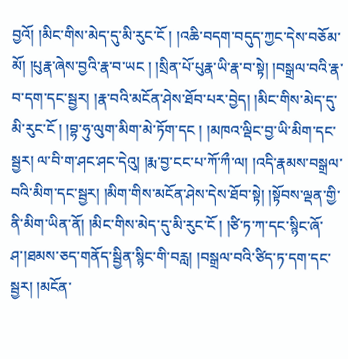བྱའོ། །མིང་གིས་མེད་དུ་མི་རུང་ངོ ། །འཆི་བདག་བདུད་ཀྱང་དེས་བཅོམ་མོ། །པུརྣ་ཞེས་བྱའི་རྣ་བ་ཡང ། །སྲིན་པོ་པུརྣ་ཡི་རྣ་བ་སྟེ། །བསྒྲལ་བའི་རྣ་བ་དག་དང་སྦྱར། །རྣ་བའི་མངོན་ཤེས་ཐོབ་པར་བྱེད། །མིང་གིས་མེད་དུ་མི་རུང་ངོ ། །བྷ་ཧུ་ལུག་མིག་མེ་ཏོག་དང ། །མཁའ་ལྡིང་བྱ་ཡི་མིག་དང་སྦྱར། ལ་བི་ག་ཤང་ཤང་དེའུ། །རྨ་བྱ་ངང་པ་ཀོ་ཀྀ་ལ། །འདི་རྣམས་བསྒྲལ་བའི་མིག་དང་སྦྱར། །མིག་གིས་མངོན་ཤེས་དེས་ཐོབ་སྟེ། །སྟོབས་ལྡན་གྱི་ནི་མིག་ཡིན་ནོ། །མིང་གིས་མེད་དུ་མི་རུང་ངོ ། །ཙི་ཏ་ཀ་དང་སྙིང་ཞོ་ཤ་།ཐམས་ཅད་གནོད་སྦྱིན་སྙིང་གི་བརླ། །བསྒྲལ་བའི་ཙིད་ཏ་དག་དང་སྦྱར། །མངོན་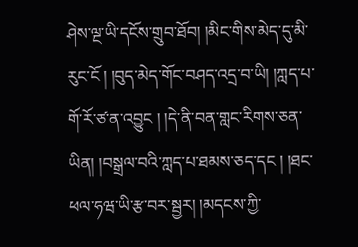ཤེས་ལྔ་ཡི་དངོས་གྲུབ་ཐོབ། །མིང་གིས་མེད་དུ་མི་རུང་ངོ ། །བུད་མེད་གོང་བཤད་འདྲ་བ་ཡི། །ཀླད་པ་གོ་རོ་ཙ་ན་འབྱུང ། །དེ་ནི་བན་གླང་རིགས་ཅན་ཡིན། །བསྒྲལ་བའི་ཀླད་པ་ཐམས་ཅད་དང ། །ཐང་ཕལ་ཧཝ་ཡི་རྩ་བར་སྦྱར། །མདངས་ཀྱི་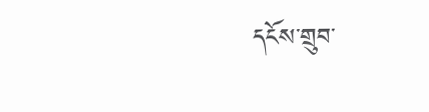དངོས་གྲུབ་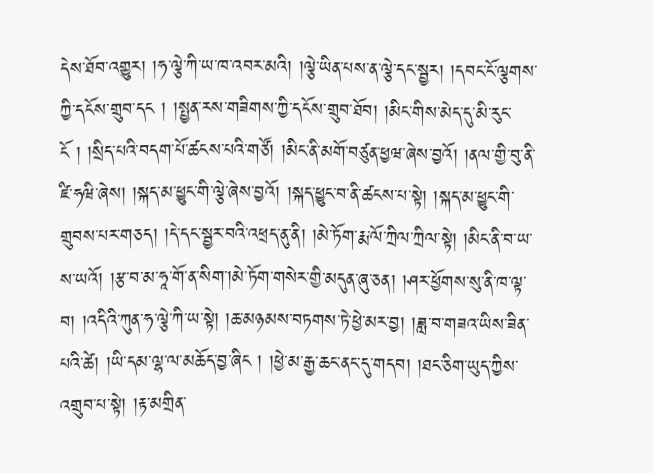དེས་ཐོབ་འགྱུར། །ཧ་ལྕེ་ཀི་ཡ་ཁ་འབར་མའི། །ལྕེ་ཡིན་པས་ན་ལྕེ་དང་སྦྱར། །དབང་ངོ་ལྕགས་ཀྱི་དངོས་གྲུབ་དང ། །སྤྱན་རས་གཟིགས་ཀྱི་དངོས་གྲུབ་ཐོབ། །མིང་གིས་མེད་དུ་མི་རུང་ངོ ། །སྲིད་པའི་བདག་པོ་ཚངས་པའི་གཙོ། །མིང་ནི་མགོ་བཙུན་ཕྱཝ་ཞེས་བྱའོ། །ནལ་གྱི་བུ་ནི་ཛི་ཧཝི་ཞེས། །སྐད་མ་ཕྱུང་གི་ལྕེ་ཞེས་བྱའོ། །སྐད་ཕྱུང་བ་ནི་ཚངས་པ་སྟེ། །སྐད་མ་ཕྱུང་གི་གྲུབས་པར་གཅད། །དེ་དང་སྦྱར་བའི་འཕྲད་ནུ་ནི། །མེ་ཏོག་རྨ་ལོ་ཀྲིལ་ཀྲིལ་སྟེ། །མིང་ནི་བ་ཡ་ས་ཡའོ། །རྩ་བ་མ་ཧཱ་གོ་ན་སིག་།མེ་ཏོག་གསེར་གྱི་མདུན་ཞུ་ཅན། །ཤར་ཕྱོགས་སུ་ནི་ཁ་ལྟ་བ། །འདིའི་ཀུན་ཧ་ལྕེ་ཀི་ཡ་སྟེ། །ཆ་མཉམས་བཏགས་ཏེ་ཕྱེ་མར་བྱ། །ཟླ་བ་གཟའ་ཡིས་ཟིན་པའི་ཚེ། །ཡི་དམ་ལྷ་ལ་མཆོད་བྱ་ཞིང ། །ཕྱེ་མ་རྒྱ་ཆང་ནང་དུ་གདབ། །ཐང་ཅིག་ཡུད་ཀྱིས་འགྲུབ་པ་སྟེ། །རྟ་མགྲིན་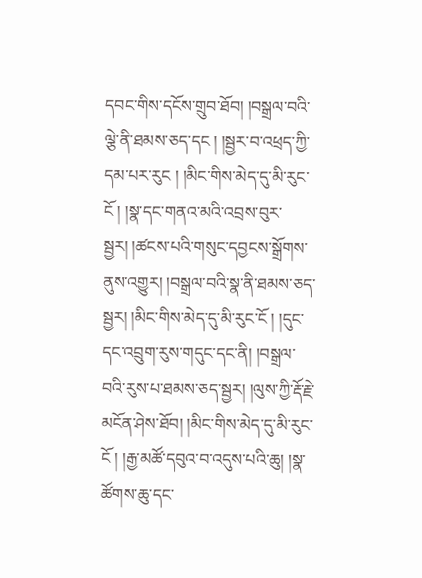དབང་གིས་དངོས་གྲུབ་ཐོབ། །བསྒྲལ་བའི་ལྕེ་ནི་ཐམས་ཅད་དང ། །སྦྱར་བ་འཕྲད་ཀྱི་དམ་པར་རུང ། །མིང་གིས་མེད་དུ་མི་རུང་ངོ ། །སྣ་དང་གནའ་མའི་འབྲས་བུར་སྦྱར། །ཚངས་པའི་གསུང་དབྱངས་སྒྲོགས་ནུས་འགྱུར། །བསྒྲལ་བའི་སྣ་ནི་ཐམས་ཅད་སྦྱར། །མིང་གིས་མེད་དུ་མི་རུང་ངོ ། །དུང་དང་འབྲུག་རུས་གདུང་དང་ནི། །བསྒྲལ་བའི་རུས་པ་ཐམས་ཅད་སྦྱར། །ལུས་ཀྱི་རྡོ་རྗེ་མངོན་ཤེས་ཐོབ། །མིང་གིས་མེད་དུ་མི་རུང་ངོ ། །རྒྱ་མཚོ་དབུའ་བ་འདུས་པའི་ཆུ། །སྣ་ཚོགས་ཆུ་དང་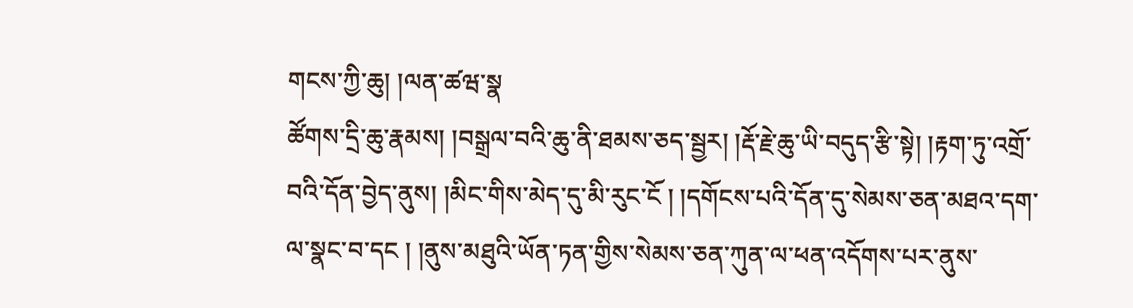གངས་ཀྱི་ཆུ། །ལན་ཚཝ་སྣ
ཚོགས་དྲི་ཆུ་རྣམས། །བསྒྲལ་བའི་ཆུ་ནི་ཐམས་ཅད་སྦྱར། །རྡོ་རྗེ་ཆུ་ཡི་བདུད་རྩི་སྟེ། །རྟག་ཏུ་འགྲོ་བའི་དོན་བྱེད་ནུས། །མིང་གིས་མེད་དུ་མི་རུང་ངོ ། །དགོངས་པའི་དོན་དུ་སེམས་ཅན་མཐའ་དག་ལ་སྣང་བ་དང ། །ནུས་མཐུའི་ཡོན་ཏན་གྱིས་སེམས་ཅན་ཀུན་ལ་ཕན་འདོགས་པར་ནུས་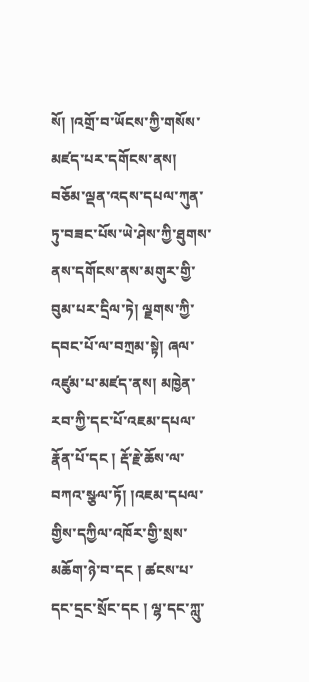སོ། །འགྲོ་བ་ཡོངས་ཀྱི་གསོས་མཛད་པར་དགོངས་ནས། བཅོམ་ལྡན་འདས་དཔལ་ཀུན་ཏུ་བཟང་པོས་ཡེ་ཤེས་ཀྱི་ཐུགས་ནས་དགོངས་ནས་མགུར་གྱི་བུམ་པར་དྲིལ་ཏེ། ལྗགས་ཀྱི་དབང་པོ་ལ་བཀྲམ་སྟེ། ཞལ་འཛུམ་པ་མཛད་ནས། མཁྱེན་རབ་ཀྱི་དང་པོ་འཇམ་དཔལ་རྣོན་པོ་དང ། རྡོ་རྗེ་ཆོས་ལ་བཀའ་སྩལ་ཏོ། །འཇམ་དཔལ་གྱིས་དཀྱིལ་འཁོར་གྱི་སྲས་མཆོག་ཉེ་བ་དང ། ཚངས་པ་དང་དྲང་སྲོང་དང ། ལྷ་དང་ཀླུ་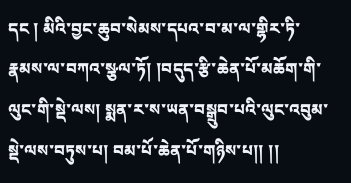དང ། མིའི་བྱང་ཆུབ་སེམས་དཔའ་བ་མ་ལ་གྷིར་ཏི་རྣམས་ལ་བཀའ་སྩལ་ཏོ། །བདུད་རྩི་ཆེན་པོ་མཆོག་གི་ལུང་གི་སྡེ་ལས། སྨན་ར་ས་ཡན་བསྒྲུབ་པའི་ལུང་འབུམ་སྡེ་ལས་བཏུས་པ། བམ་པོ་ཆེན་པོ་གཉིས་པ།། །།